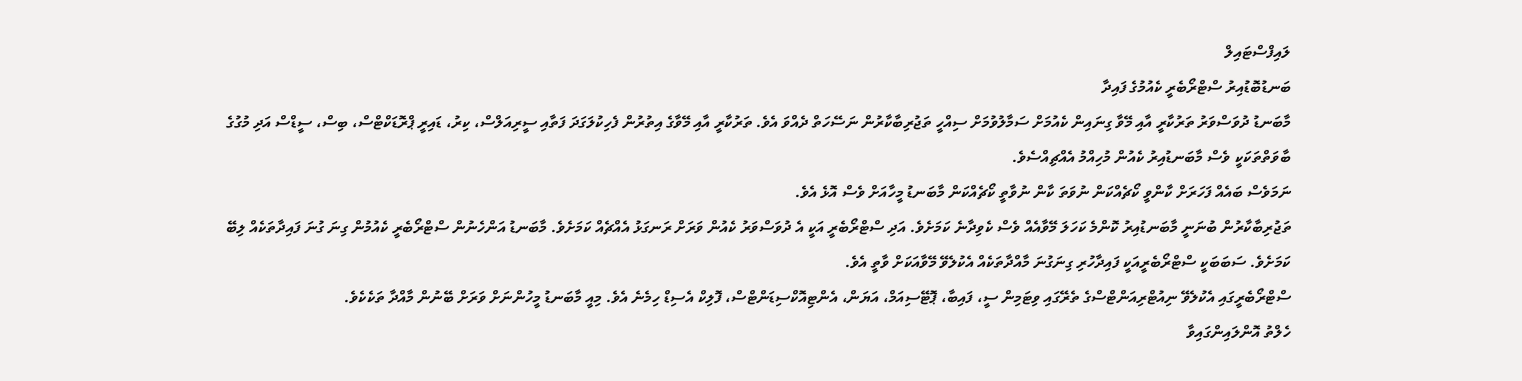ލައިފްސްޓައިލް
ބަނޑުބޮޑުއިރު ސްޓްރޯބެރީ ކެއުމުގެ ފައިދާ
މާބަނޑު ދުވަސްވަރު ތަރުކާރީ އާއި މޭވާ ގިނައިން ކެއުމަށް ސަމާލުވުމަށް ސިއްހީ ތަޖުރިބާކާރުން ނަސޭހަތް ދެއްވަ އެވެ. ތަރުކާރީ އާއި މޭވާގެ އިތުރުން ފެހިކުލަގަދަ ފަތާއި ސީރިއަލްސް، ކިރު، ޑައިރީ ޕްރޮޑަކްޓްސް، ބިސް، ސީޑްސް އަދި މުގުގެ ބާވަތްތަކަކީ ވެސް މާބަނޑުއިރު ކެއުން މުހިއްމު އެއްޗިއްސެވެ.
ނަމަވެސް ބައެއް ފަހަރަށް ކާންވީ ކޯޗެއްކަން ނުވަތަ ކާން ނުވާތީ ކޯޗެއްކަން މާބަނޑު މީހާއަށް ވެސް އޮޅެ އެވެ.
ތަޖުރިބާކާރުން ބުނަނީ މާބަނޑުއިރު ކޮންމެ ކަހަލަ މޭވާއެއް ވެސް ކެވިދާނެ ކަމަށެވެ. އަދި ސްޓްރޯބެރީ އަކީ އެ ދުވަސްވަރު ކެއުން ވަރަށް ރަނގަޅު އެއްޗެއް ކަމަށެވެ. މާބަނޑު އަންހެނުން ސްޓްރޯބެރީ ކެއުމުން ގިނަ ގުނަ ފައިދާތަކެއް ލިބޭ ކަމަށެވެ. ސަބަބަކީ ސްޓްރޯބެރީއަކީ ފައިދާހުރި ގިނަގުނަ މާއްދާތަކެއް އެކުލެވޭ މޭވާއަކަށް ވާތީ އެވެ.
ސްޓްރޯބެރީގައި އެކުލެވޭ ނިއުޓްރިއަންޓްސްގެ ތެރޭގައި ވިޓަމިން ސީ، ފައިބާ، ޕޮޓޭސިއަމް، އަޔަން، އެންޓިއޮކްސިޑަންޓްސް، ފޮލިކް އެސިޑް ހިމެނެ އެވެ. މިއީ މާބަނޑު މީހުންނަށް ވަރަށް ބޭނުން މާއްދާ ތަކެކެވެ.
ހެލްތު އޮންލައިންގައިވާ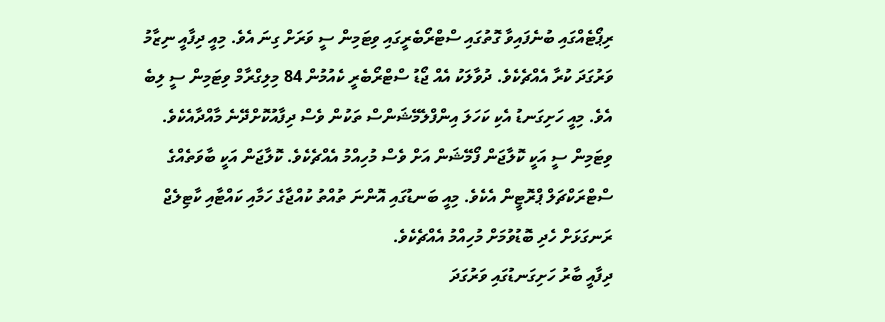ރިޕޯޓެއްގައި ބުނެފައިވާ ގޮތުގައި ސްޓްރޯބެރީގައި ވިޓަމިން ސީ ވަރަށް ގިނަ އެވެ. މިއީ ދިފާއީ ނިޒާމު ވަރުގަދަ ކުރާ އެއްޗެކެވެ. ދުވާލަކު އެއް ޖޯޑު ސްޓްރޯބެރީ ކެއުމުން 84 މިލިގްރާމް ވިޓަމިން ސީ ލިބެ އެވެ. މިއީ ހަށިގަނޑު އެކި ކަހަލަ އިންފްލެމޭޝަންސް ތަކުން ވެސް ދިފާއުކޮށްދޭނެ މާއްދާއެކެވެ.
ވިޓަމިން ސީ އަކީ ކޮލާޖަން ފޯމޭޝަން އަށް ވެސް މުހިއްމު އެއްޗެކެވެ. ކޮލާޖަން އަކީ ބާވަތެއްގެ ސްޓްރަކްޗަލް ޕްރޮޓީން އެކެވެ. މިއީ ބަނޑުގައި އޮންނަ ތުއްތު ކުއްޖާގެ ހަމާއި ކައްޓާއި ކާޓިލެޖް ރަނގަޅަށް ހެދި ބޮޑުވުމަށް މުހިއްމު އެއްޗެކެވެ.
ދިފާއީ ބާރު ހަށިގަނޑުގައި ވަރުގަދަ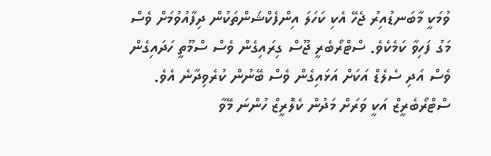ވުމަކީ މާބަނޑުއިރު ޖެހޭ އެކި ކަހަލަ އިންފެކްޝަންތަކުން ދިފާއުވުމަށް ވެސް މަގު ފަހިވާ ކަމެކެވެ. ސްޓްރޯބެރީ ޖޫސް ގިރައިގެން ވެސް ސްމޫތީ ހަދައިގެން ވެސް އަދި ސެލެޑް އަކަށް އަޅައިގެން ވެސް ބޭނުން ކުރެވިދާނެ އެވެ.
ސްޓްރޯބެރީޒް އަކީ ވަރަށް މަދުން ކެލޮރީޒް ހުންނަ މޭވާ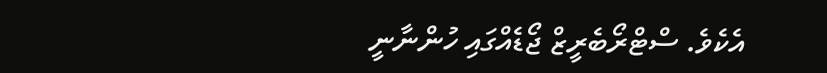އެކެވެ. ސްޓްރޯބެރީޒް ޖޯޑެއްގައި ހުންނާނީ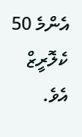އެންމެ 50 ކެލޮރީޒް އެވެ.